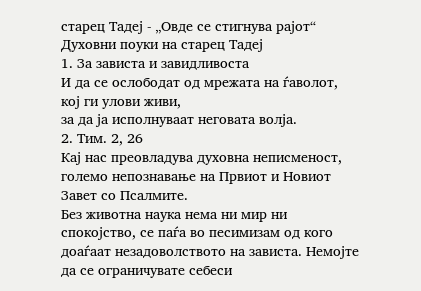старец Тадеј - „Овде се стигнува рајот“
Духовни поуки на старец Тадеј
1. За зависта и завидливоста
И да се ослободат од мрежата на ѓаволот,
кој ги улови живи,
за да ја исполнуваат неговата волја.
2. Тим. 2, 26
Кај нас преовладува духовна неписменост, големо непознавање на Првиот и Новиот Завет со Псалмите.
Без животна наука нема ни мир ни спокојство, се паѓа во песимизам од кого доаѓаат незадоволството на зависта. Немојте да се ограничувате себеси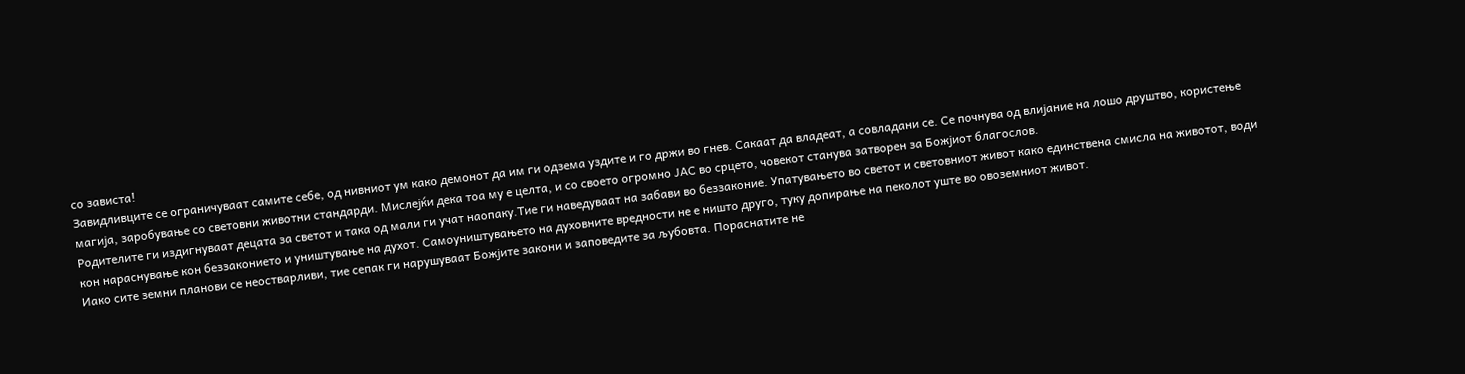со зависта!
Завидливците се ограничуваат самите себе, од нивниот ум како демонот да им ги одзема уздите и го држи во гнев. Сакаат да владеат, а совладани се. Се почнува од влијание на лошо друштво, користење магија, заробување со световни животни стандарди. Мислејќи дека тоа му е целта, и со своето огромно ЈАС во срцето, човекот станува затворен за Божјиот благослов.
Родителите ги издигнуваат децата за светот и така од мали ги учат наопаку.Тие ги наведуваат на забави во беззаконие. Упатувањето во светот и световниот живот како единствена смисла на животот, води кон нараснување кон беззаконието и уништување на духот. Самоуништувањето на духовните вредности не е ништо друго, туку допирање на пеколот уште во овоземниот живот.
Иако сите земни планови се неостварливи, тие сепак ги нарушуваат Божјите закони и заповедите за љубовта. Пораснатите не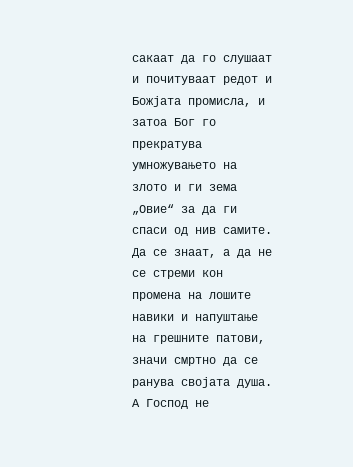сакаат да го слушаат и почитуваат редот и Божјата промисла, и затоа Бог го прекратува умножувањето на злото и ги зема „Овие“ за да ги спаси од нив самите. Да се знаат, а да не се стреми кон промена на лошите навики и напуштање на грешните патови, значи смртно да се ранува својата душа. А Господ не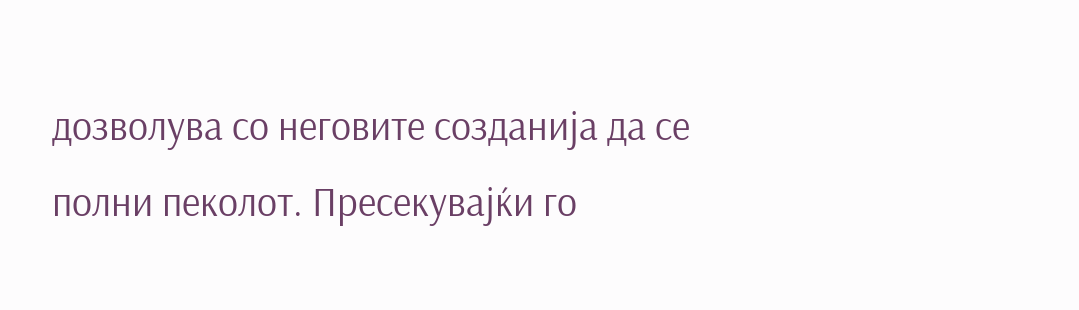дозволува со неговите созданија да се полни пеколот. Пресекувајќи го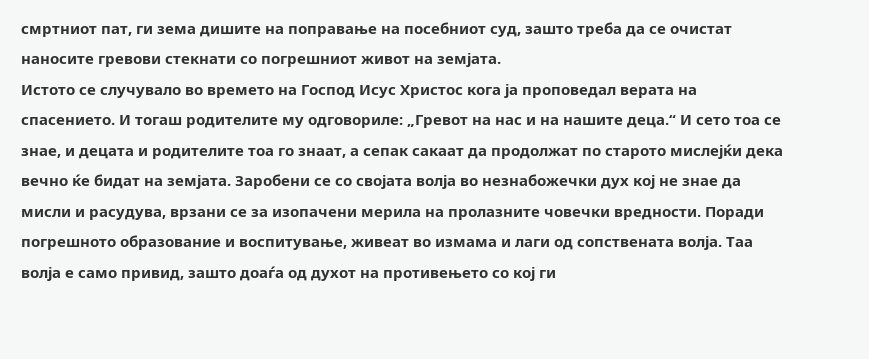смртниот пат, ги зема дишите на поправање на посебниот суд, зашто треба да се очистат наносите гревови стекнати со погрешниот живот на земјата.
Истото се случувало во времето на Господ Исус Христос кога ја проповедал верата на спасението. И тогаш родителите му одговориле: „Гревот на нас и на нашите деца.“ И сето тоа се знае, и децата и родителите тоа го знаат, а сепак сакаат да продолжат по старото мислејќи дека вечно ќе бидат на земјата. Заробени се со својата волја во незнабожечки дух кој не знае да мисли и расудува, врзани се за изопачени мерила на пролазните човечки вредности. Поради погрешното образование и воспитување, живеат во измама и лаги од сопствената волја. Таа волја е само привид, зашто доаѓа од духот на противењето со кој ги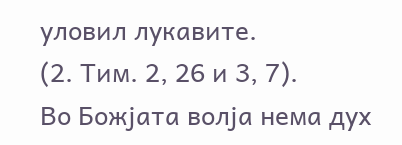уловил лукавите.
(2. Тим. 2, 26 и 3, 7).
Во Божјата волја нема дух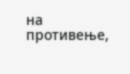на противење,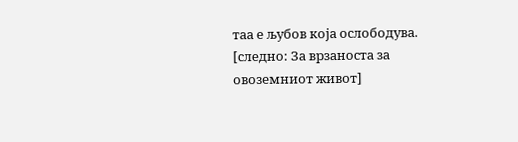таа е љубов која ослободува.
[следно: За врзаноста за овоземниот живот]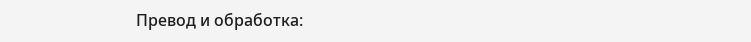Превод и обработка: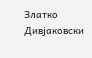Златко Дивјаковски